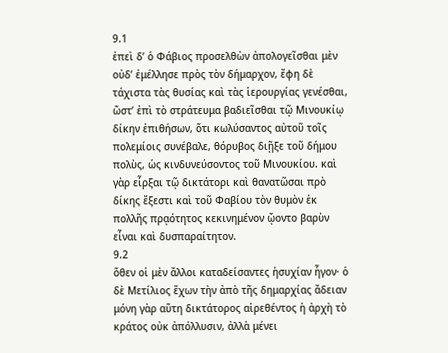9.1
ἐπεὶ δʼ ὁ Φάβιος προσελθὼν ἀπολογεῖσθαι μὲν οὐδʼ ἐμέλλησε πρὸς τὸν δήμαρχον, ἔφη δὲ τάχιστα τὰς θυσίας καὶ τὰς ἱερουργίας γενέσθαι, ὥστʼ ἐπὶ τὸ στράτευμα βαδιεῖσθαι τῷ Μινουκίῳ δίκην ἐπιθήσων, ὅτι κωλύσαντος αὐτοῦ τοῖς πολεμίοις συνέβαλε, θόρυβος διῇξε τοῦ δήμου πολὺς, ὡς κινδυνεύσοντος τοῦ Μινουκίου. καὶ γὰρ εἷρξαι τῷ δικτάτορι καὶ θανατῶσαι πρὸ δίκης ἔξεστι καὶ τοῦ Φαβίου τὸν θυμὸν ἐκ πολλῆς πρᾳότητος κεκινημένον ᾤοντο βαρὺν εἶναι καὶ δυσπαραίτητον.
9.2
ὅθεν οἱ μὲν ἄλλοι καταδείσαντες ἡσυχίαν ἦγον· ὁ δὲ Μετίλιος ἔχων τὴν ἀπὸ τῆς δημαρχίας ἄδειαν μόνη γὰρ αὕτη δικτάτορος αἱρεθέντος ἡ ἀρχὴ τὸ κράτος οὐκ ἀπόλλυσιν, ἀλλὰ μένει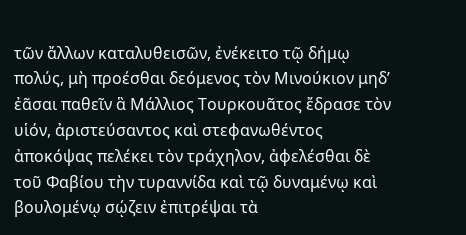τῶν ἄλλων καταλυθεισῶν, ἐνέκειτο τῷ δήμῳ πολύς, μὴ προέσθαι δεόμενος τὸν Μινούκιον μηδʼ ἐᾶσαι παθεῖν ἃ Μάλλιος Τουρκουᾶτος ἔδρασε τὸν υἱόν, ἀριστεύσαντος καὶ στεφανωθέντος ἀποκόψας πελέκει τὸν τράχηλον, ἀφελέσθαι δὲ τοῦ Φαβίου τὴν τυραννίδα καὶ τῷ δυναμένῳ καὶ βουλομένῳ σῴζειν ἐπιτρέψαι τὰ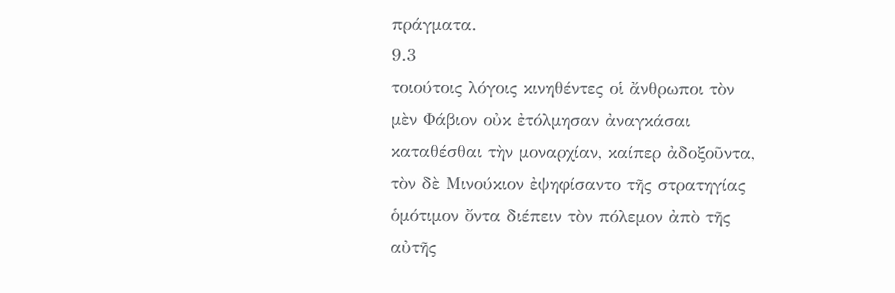πράγματα.
9.3
τοιούτοις λόγοις κινηθέντες οἱ ἄνθρωποι τὸν μὲν Φάβιον οὐκ ἐτόλμησαν ἀναγκάσαι καταθέσθαι τὴν μοναρχίαν, καίπερ ἀδοξοῦντα, τὸν δὲ Μινούκιον ἐψηφίσαντο τῆς στρατηγίας ὁμότιμον ὄντα διέπειν τὸν πόλεμον ἀπὸ τῆς αὐτῆς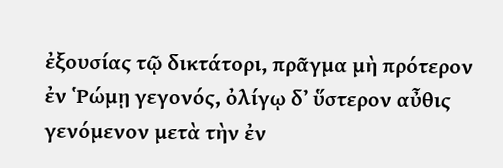ἐξουσίας τῷ δικτάτορι, πρᾶγμα μὴ πρότερον ἐν Ῥώμῃ γεγονός, ὀλίγῳ δʼ ὕστερον αὖθις γενόμενον μετὰ τὴν ἐν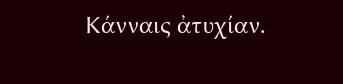Κάνναις ἀτυχίαν.